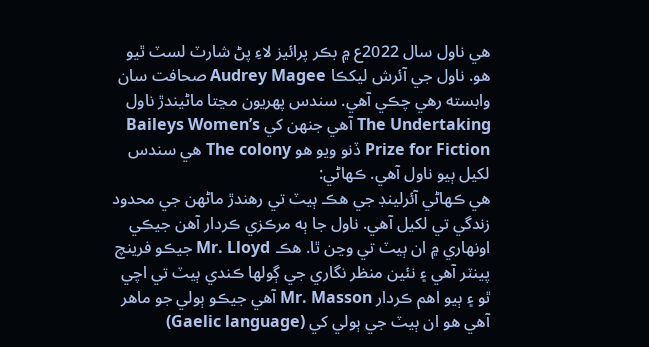هي ناول سال 2022ع ۾ بڪر پرائيز لاءِ پڻ شارٽ لسٽ ٿيو هو. ناول جي آئرش ليکڪا Audrey Magee صحافت سان وابسته رهي چڪي آهي. سندس پهريون مڃتا ماڻيندڙ ناول The Undertaking آهي جنهن کي Baileys Women’s Prize for Fiction ڏنو ويو هو The colony هي سندس لکيل ٻيو ناول آهي. ڪهاڻي:
هي ڪهاڻي آئرلينڊ جي هڪ ٻيٽ تي رهندڙ ماڻهن جي محدود زندگي تي لکيل آهي. ناول جا ٻه مرڪزي ڪردار آهن جيڪي اونهاري ۾ ان ٻيٽ تي وڃن ٿا. هڪ Mr. Lloyd جيڪو فرينچ پينٽر آهي ۽ نئين منظر نگاري جي ڳولها ڪندي ٻيٽ تي اچي ٿو ۽ ٻيو اهم ڪردار Mr. Masson آهي جيڪو ٻولي جو ماهر آهي هو ان ٻيٽ جي ٻولي کي (Gaelic language)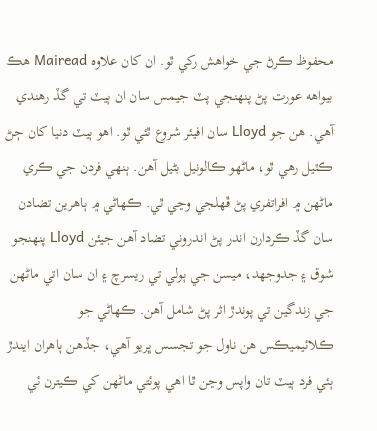محفوظ ڪرڻ جي خواهش رکي ٿو. ان کان علاوه Mairead هڪ بيواهه عورت پڻ پنهنجي پٽ جيمس سان ان ٻيٽ تي گڏ رهندي آهي. هن جو Lloyd سان افيئر شروع ٿئي ٿو. اهو ٻيٽ دنيا کان ڄڻ ڪٽيل رهي ٿو، ماڻهو ڪالونيل بڻيل آهن. ٻنهي فردن جي ڪري ماڻهن ۾ افراتفري پڻ ڦهلجي وڃي ٿي. ڪهاڻي ۾ ٻاهرين تضادن سان گڏ ڪردارن اندر پڻ اندروني تضاد آهن جيئن Lloyd پنهنجو شوق ۽ جدوجهد، ميسن جي ٻولي تي ريسرچ ۽ ان سان اتي ماڻهن جي زندگين تي پوندڙ اثر پڻ شامل آهن. ڪهاڻي جو ڪلائيميڪس هن ناول جو تجسس ڀريو آهي، جڏهن ٻاهران ايندڙ ٻئي فرد ٻيٽ تان واپس وڃن ٿا اهي پوئتي ماڻهن کي ڪيترن ئي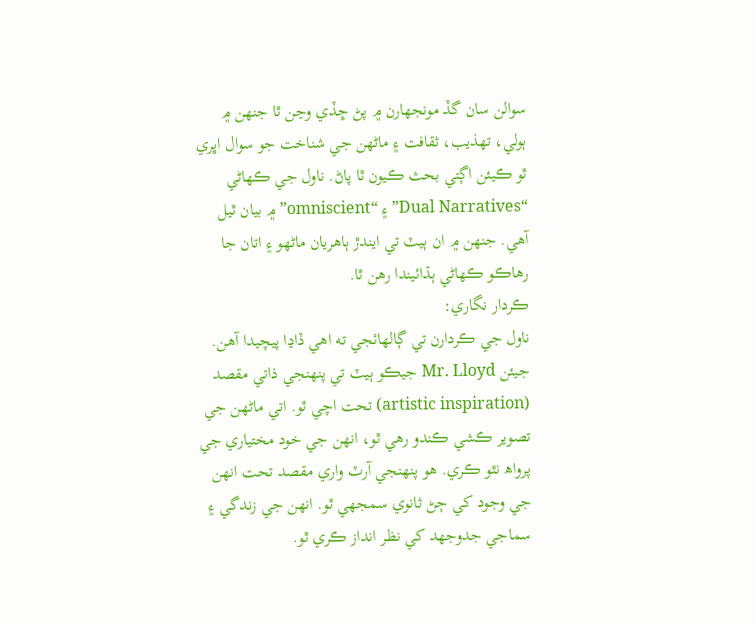سوالن سان گڏ مونجهارن ۾ پڻ ڇڏي وڃن ٿا جنهن ۾ ٻولي، تهذيب، ثقافت ۽ ماڻهن جي شناخت جو سوال اڀري ٿو ڪيئن اڳتي بحث ڪيون ٿا پاڻ. ناول جي ڪهاڻي “Dual Narratives” ۽ “omniscient” ۾ بيان ٿيل آهي. جنهن ۾ ان ٻيٽ تي ايندڙ ٻاهريان ماڻهو ۽ اتان جا رهاڪو ڪهاڻي ٻڌائيندا رهن ٿا.
ڪردار نگاري:
ناول جي ڪردارن تي ڳالهائجي ته اهي ڏاڍا پيچيدا آهن. جيئن Mr. Lloyd جيڪو ٻيٽ تي پنهنجي ذاتي مقصد (artistic inspiration) تحت اچي ٿو. اتي ماڻهن جي تصوير ڪشي ڪندو رهي ٿو، انهن جي خود مختياري جي پرواھ نٿو ڪري. هو پنهنجي آرٽ واري مقصد تحت انهن جي وجود کي ڄڻ ثانوي سمجهي ٿو. انهن جي زندگي ۽ سماجي جدوجهد کي نظر انداز ڪري ٿو.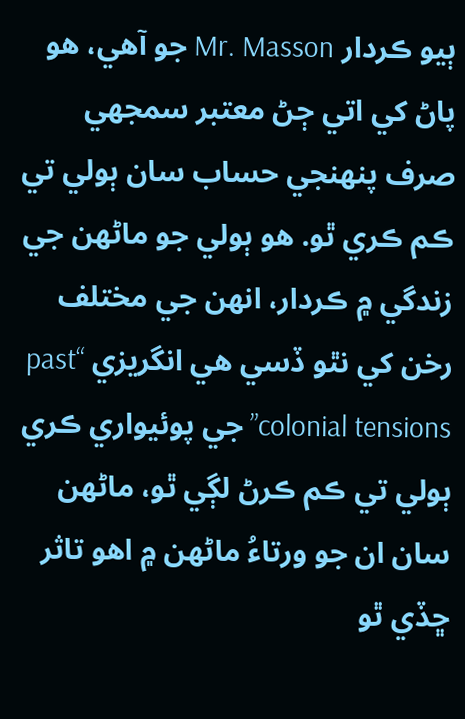ٻيو ڪردار Mr. Masson جو آهي، هو پاڻ کي اتي ڄڻ معتبر سمجهي صرف پنهنجي حساب سان ٻولي تي ڪم ڪري ٿو. هو ٻولي جو ماڻهن جي زندگي ۾ ڪردار، انهن جي مختلف رخن کي نٿو ڏسي هي انگريزي “past colonial tensions” جي پوئيواري ڪري ٻولي تي ڪم ڪرڻ لڳي ٿو، ماڻهن سان ان جو ورتاءُ ماڻهن ۾ اهو تاثر ڇڏي ٿو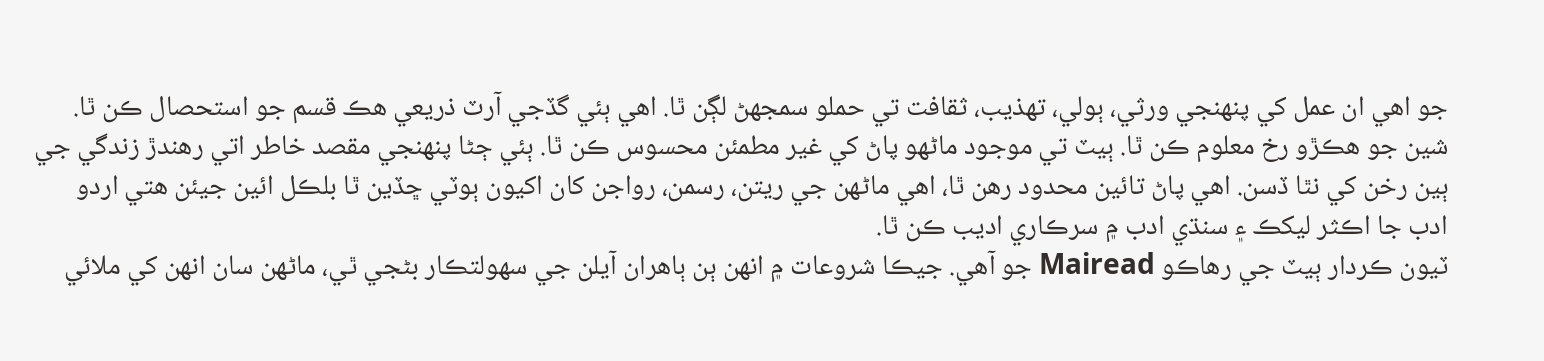جو اهي ان عمل کي پنهنجي ورثي، ٻولي، تهذيب، ثقافت تي حملو سمجهڻ لڳن ٿا. اهي ٻئي گڏجي آرٽ ذريعي هڪ قسم جو استحصال ڪن ٿا. شين جو هڪڙو رخ معلوم ڪن ٿا. ٻيٽ تي موجود ماڻهو پاڻ کي غير مطمئن محسوس ڪن ٿا. ٻئي ڄڻا پنهنجي مقصد خاطر اتي رهندڙ زندگي جي ٻين رخن کي نٿا ڏسن. اهي پاڻ تائين محدود رهن ٿا، اهي ماڻهن جي ريتن، رسمن، رواجن کان اکيون ٻوٽي ڇڏين ٿا بلڪل ائين جيئن هتي اردو ادب جا اڪثر ليکڪ ۽ سنڌي ادب ۾ سرڪاري اديب ڪن ٿا.
ٽيون ڪردار ٻيٽ جي رهاڪو Mairead جو آهي. جيڪا شروعات ۾ انهن ٻن ٻاهران آيلن جي سهولتڪار بڻجي ٿي، ماڻهن سان انهن کي ملائي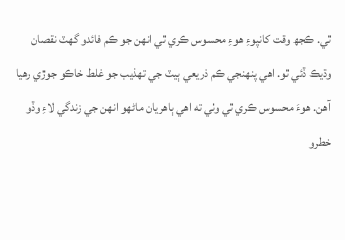ٿي. ڪجھ وقت کانپوءِ هوءِ محسوس ڪري ٿي انهن جو ڪم فائدو گهٽ نقصان وڌيڪ ڏئي ٿو. اهي پنهنجي ڪم ذريعي ٻيٽ جي تهذيب جو غلط خاڪو جوڙي رهيا آهن. هوءَ محسوس ڪري ٿي وٺي ته اهي ٻاهريان ماڻهو انهن جي زندگي لاءِ وڏو خطرو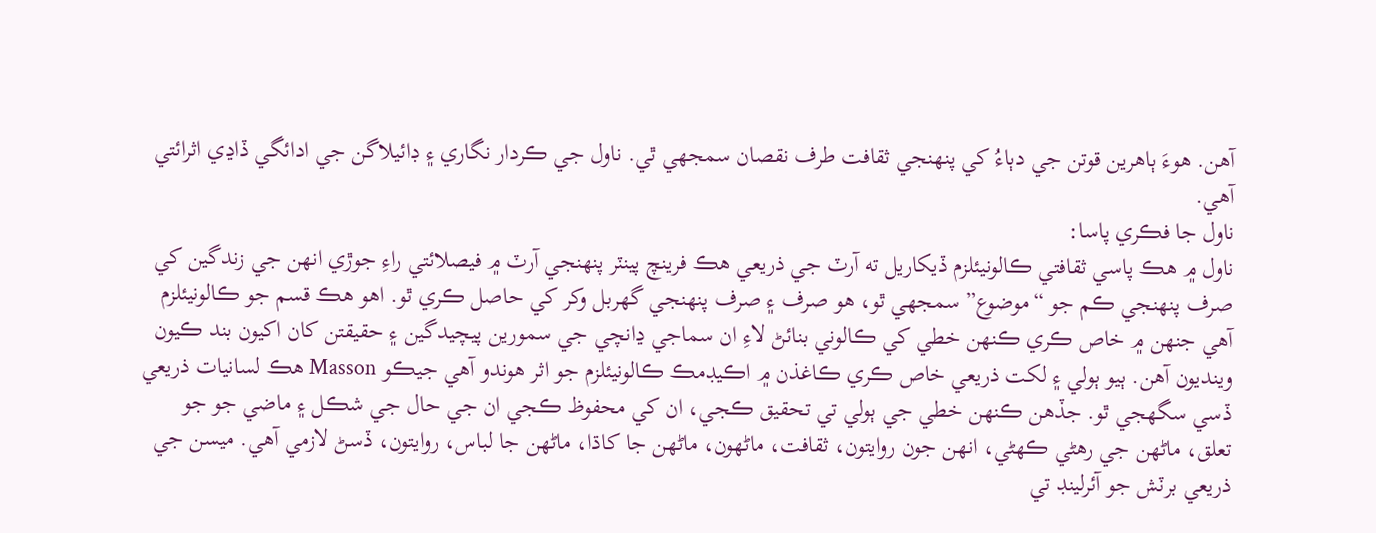آهن. هوءَ ٻاهرين قوتن جي دٻاءُ کي پنهنجي ثقافت طرف نقصان سمجهي ٿي. ناول جي ڪردار نگاري ۽ ڊائيلاگن جي ادائگي ڏاڍي اثرائتي آهي.
ناول جا فڪري پاسا:
ناول ۾ هڪ پاسي ثقافتي ڪالونيئلزم ڏيکاريل ته آرٽ جي ذريعي هڪ فرينچ پينٽر پنهنجي آرٽ ۾ فيصلائتي راءِ جوڙي انهن جي زندگين کي صرف پنهنجي ڪم جو “موضوع” سمجهي ٿو، هو صرف ۽ صرف پنهنجي گهربل وکر کي حاصل ڪري ٿو. اهو هڪ قسم جو ڪالونيئلزم آهي جنهن ۾ خاص ڪري ڪنهن خطي کي ڪالوني بنائڻ لاءِ ان سماجي ڍانچي جي سمورين پيچيدگين ۽ حقيقتن کان اکيون بند ڪيون وينديون آهن. ٻيو ٻولي ۽ لکت ذريعي خاص ڪري ڪاغذن ۾ اڪيڊمڪ ڪالونيئلزم جو اثر هوندو آهي جيڪو Masson هڪ لسانيات ذريعي ڏسي سگهجي ٿو. جڏهن ڪنهن خطي جي ٻولي تي تحقيق ڪجي، ان کي محفوظ ڪجي ان جي حال جي شڪل ۽ ماضي جو جو تعلق، ماڻهن جي رهڻي ڪهڻي، انهن جون روايتون، ثقافت، ماڻهون، ماڻهن جا کاڌا، ماڻهن جا لباس، روايتون، ڏسڻ لازمي آهي. ميسن جي ذريعي برٽش جو آئرلينڊ تي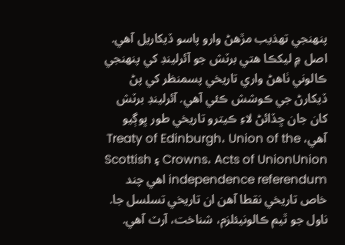پنهنجي تهذيب مڙهڻ وارو پاسو ڏيکاريل آهي. اصل ۾ ليکڪا هتي برٽش جو آئرلينڊ کي پنهنجي ڪالوني ٺاهڻ واري تاريخي پسمنظر کي پڻ ڏيکارڻ جي ڪوشش ڪئي آهي. آئرلينڊ برٽش کان جان ڇڏائڻ لاءِ ڪيترو تاريخي طور ڀوڳيو آهي، Treaty of Edinburgh، Union of the Crowns، Acts of UnionUnion ۽ Scottish independence referendum اهي چند خاص تاريخي نقطا آهن ان تاريخي تسلسل جا.
ناول جو ٿيم ڪالونيئلزم، شناخت، آرٽ آهي.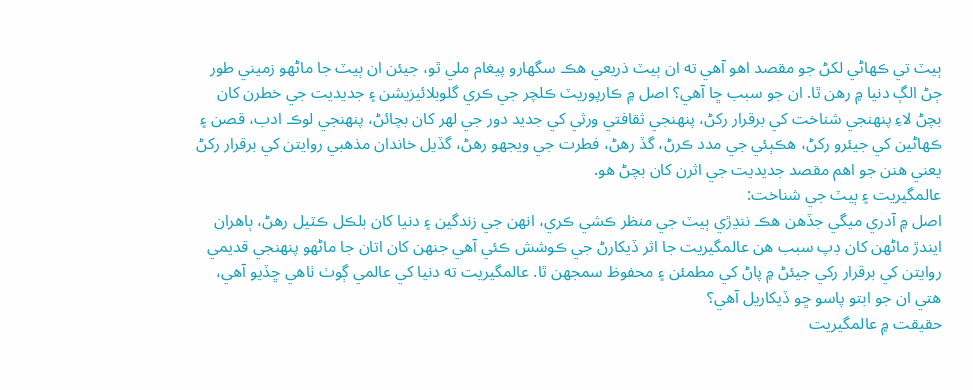ٻيٽ تي ڪهاڻي لکڻ جو مقصد اهو آهي ته ان ٻيٽ ذريعي هڪ سگهارو پيغام ملي ٿو، جيئن ان ٻيٽ جا ماڻهو زميني طور ڄڻ الڳ دنيا ۾ رهن ٿا. ان جو سبب ڇا آهي؟ اصل ۾ ڪارپوريٽ ڪلچر جي ڪري گلوبلائيزيشن ۽ جديديت جي خطرن کان بچڻ لاءِ پنهنجي شناخت کي برقرار رکڻ، پنهنجي ثقافتي ورثي کي جديد دور جي لهر کان بچائڻ، پنهنجي لوڪ ادب، قصن ۽ ڪهاڻين کي جيئرو رکڻ، هڪٻئي جي مدد ڪرڻ، گڏ رهڻ، فطرت جي ويجهو رهڻ، گڏيل خاندان مذهبي روايتن کي برقرار رکڻ يعني هنن جو اهم مقصد جديديت جي اثرن کان بچڻ هو.
عالمگيريت ۽ ٻيٽ جي شناخت:
اصل ۾ آدري ميگي جڏهن هڪ ننڍڙي ٻيٽ جي منظر ڪشي ڪري، انهن جي زندگين ۽ دنيا کان بلڪل ڪٽيل رهڻ، ٻاهران ايندڙ ماڻهن کان ڊپ سبب هن عالمگيريت جا اثر ڏيکارڻ جي ڪوشش ڪئي آهي جنهن کان اتان جا ماڻهو پنهنجي قديمي روايتن کي برقرار رکي جيئڻ ۾ پاڻ کي مطمئن ۽ محفوظ سمجهن ٿا. عالمگيريت ته دنيا کي عالمي ڳوٺ ٺاهي ڇڏيو آهي، هتي ان جو ابتو پاسو ڇو ڏيکاريل آهي؟
حقيقت ۾ عالمگيريت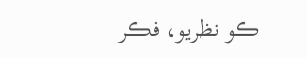ڪو نظريو، فڪر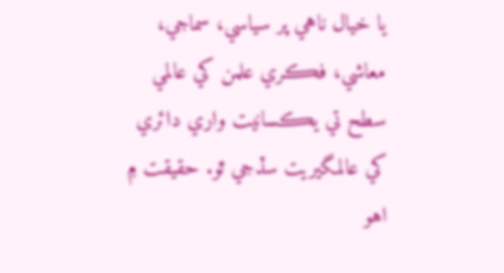يا خيال ناهي پر سياسي، سماجي، معاشي، فڪري علمن کي عالمي سطح تي يڪسانيت واري دائري کي عالمگيريت سڏجي ٿو. حقيقت ۾ اهو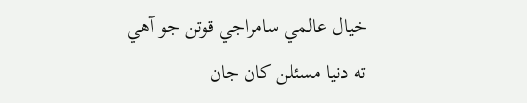خيال عالمي سامراجي قوتن جو آهي ته دنيا مسئلن کان جان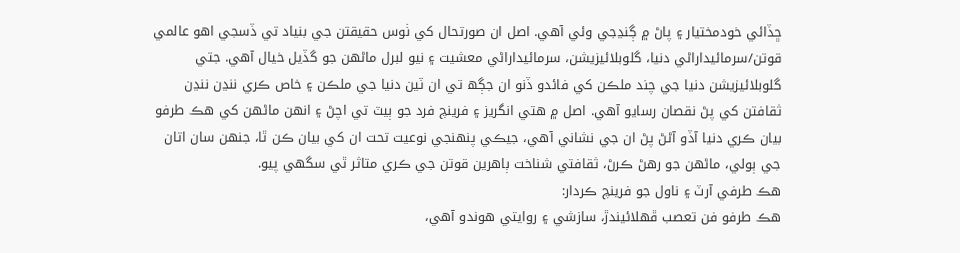ڇڏائي خودمختيار ۽ پاڻ ۾ ڳنڍجي وئي آهي. اصل ان صورتحال کي ٺوس حقيقتن جي بنياد تي ڏسجي اهو عالمي قوتن/سرمائيداراڻي دنيا، گلوبلائيزيشن، سرمائيداراڻي معشيت ۽ نيو لبرل ماڻهن جو گڏيل خيال آهي. جتي گلوبلائيزيشن دنيا جي چند ملڪن کي فائدو ڏنو ان جڳھ تي ان ٽين دنيا جي ملڪن ۽ خاص ڪري ننڍن ننڍن ثقافتن کي پڻ نقصان رسايو آهي. اصل ۾ هتي انگريز ۽ فرينچ فرد جو ٻيٽ تي اچڻ ۽ انهن ماڻهن کي هڪ طرفو بيان ڪري دنيا آڏو آڻڻ پڻ ان جي نشاني آهي، جيڪي پنهنجي نوعيت تحت ان کي بيان ڪن ٿا، جنهن سان اتان جي ٻولي، ماڻهن جو رهڻ ڪرڻ، ثقافتي شناخت ٻاهرين قوتن جي ڪري متاثر ٿي سگهي پيو.
هڪ طرفي آرٽ ۽ ناول جو فرينچ ڪردار:
هڪ طرفو فن تعصب ڦهلائيندڙ، سازشي ۽ روايتي هوندو آهي،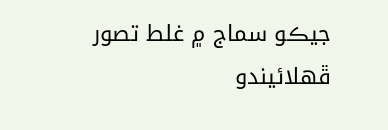جيڪو سماج ۾ غلط تصور ڦهلائيندو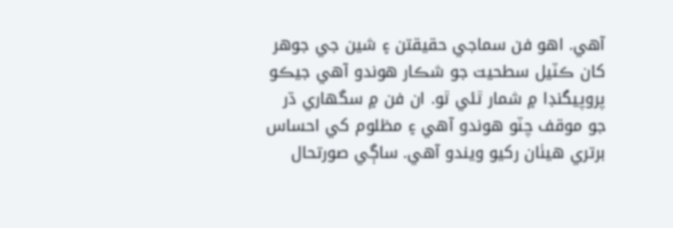آهي. اهو فن سماجي حقيقتن ۽ شين جي جوهر کان ڪٽيل سطحيت جو شڪار هوندو آهي جيڪو پروپيگنڊا ۾ شمار ٿئي ٿو. ان فن ۾ سگهاري ڌر جو موقف چٽو هوندو آهي ۽ مظلوم کي احساس برتري هيٺان رکيو ويندو آهي. ساڳي صورتحال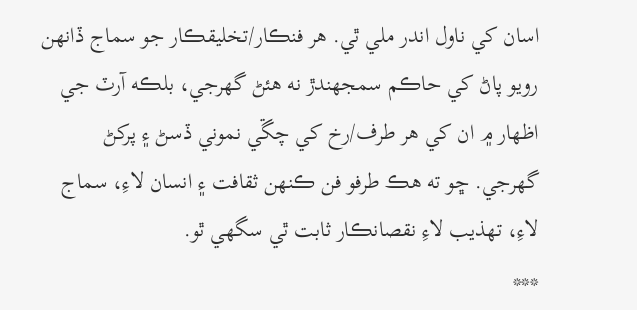اسان کي ناول اندر ملي ٿي. هر فنڪار/تخليقڪار جو سماج ڏانهن رويو پاڻ کي حاڪم سمجهندڙ نه هئڻ گهرجي، بلڪه آرٽ جي اظهار ۾ ان کي هر طرف/رخ کي چڱي نموني ڏسڻ ۽ پرکڻ گهرجي. ڇو ته هڪ طرفو فن ڪنهن ثقافت ۽ انسان لاءِ، سماج لاءِ، تهذيب لاءِ نقصانڪار ثابت ٿي سگهي ٿو.
***